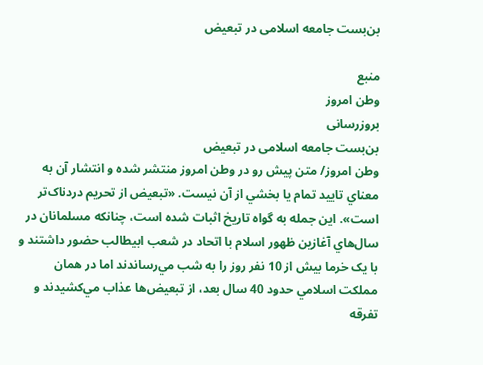بن‌بست جامعه اسلامی در تبعیض

منبع
وطن امروز
بروزرسانی
بن‌بست جامعه اسلامی در تبعیض
وطن امروز/ متن پيش رو در وطن امروز منتشر شده و انتشار آن به معناي تاييد تمام يا بخشي از آن نيست. «تبعيض از تحريم دردناک‌تر است». اين جمله به گواه تاريخ اثبات شده است، چنانکه مسلمانان در سال‌هاي آغازين ظهور اسلام با اتحاد در شعب ابيطالب حضور داشتند و با يک خرما بيش از 10 نفر روز را به شب مي‌رساندند اما در همان مملکت اسلامي حدود 40 سال بعد، از تبعيض‌ها عذاب مي‌کشيدند و تفرقه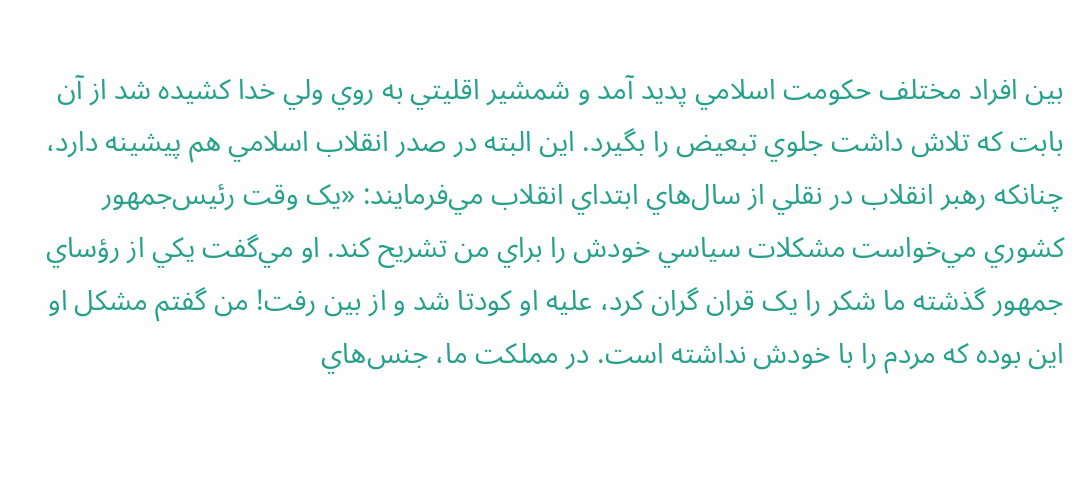بين افراد مختلف حکومت اسلامي پديد آمد و شمشير اقليتي به روي ولي خدا کشيده شد از آن بابت که تلاش داشت جلوي تبعيض را بگيرد. اين البته در صدر انقلاب اسلامي هم پيشينه دارد، چنانکه رهبر انقلاب در نقلي از سال‌هاي ابتداي انقلاب مي‌فرمايند: «يک وقت رئيس‌جمهور کشوري مي‌خواست مشکلات سياسي خودش را براي من تشريح کند. او مي‌گفت يکي از رؤساي جمهور گذشته‌ ما شکر را يک قران گران کرد، عليه او کودتا شد و از بين رفت! من گفتم مشکل او اين بوده که مردم را با خودش نداشته است. در مملکت ما، جنس‌هاي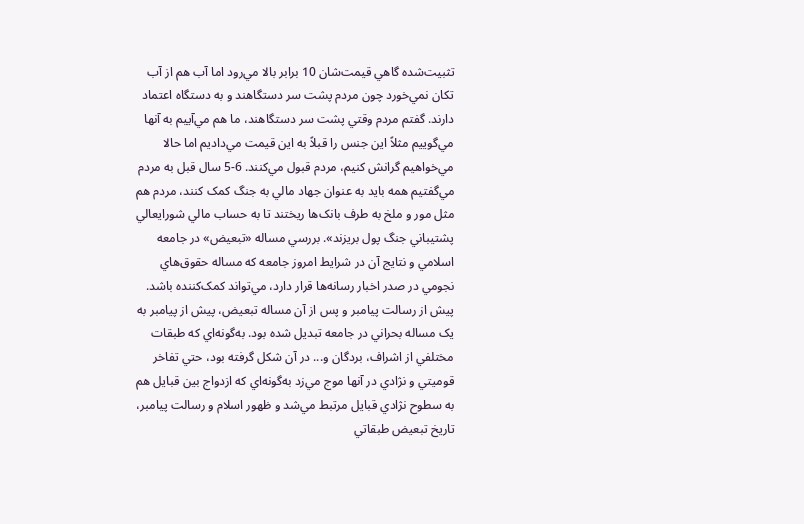تثبيت‌شده گاهي قيمت‌شان 10 برابر بالا مي‌رود اما آب هم از آب تکان نمي‌خورد چون مردم پشت سر دستگاهند و به دستگاه اعتماد دارند. گفتم مردم وقتي پشت سر دستگاهند، ما هم مي‌آييم به آنها مي‌گوييم مثلاً اين جنس را قبلاً به اين قيمت مي‌داديم اما حالا مي‌خواهيم گرانش کنيم، مردم قبول مي‌کنند. 6-5 سال قبل به مردم مي‌گفتيم همه بايد به عنوان جهاد مالي به جنگ کمک کنند، مردم هم مثل مور و ملخ به طرف بانک‌ها ريختند تا به حساب مالي شورايعالي پشتيباني جنگ پول بريزند». بررسي مساله «تبعيض» در جامعه اسلامي و نتايج آن در شرايط امروز جامعه که مساله حقوق‌هاي نجومي در صدر اخبار رسانه‌ها قرار دارد، مي‌تواند کمک‌کننده باشد. پيش از رسالت پيامبر و پس از آن مساله تبعيض، پيش از پيامبر به يک مساله بحراني در جامعه تبديل شده بود. به‌گونه‌اي که طبقات مختلفي از اشراف، بردگان و... در آن شکل گرفته بود، حتي تفاخر قوميتي و نژادي در آنها موج مي‌زد به‌گونه‌اي که ازدواج بين قبايل هم به سطوح نژادي قبايل مرتبط مي‌شد و ظهور اسلام و رسالت پيامبر، تاريخ تبعيض طبقاتي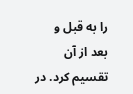را به قبل و بعد از آن تقسيم کرد. در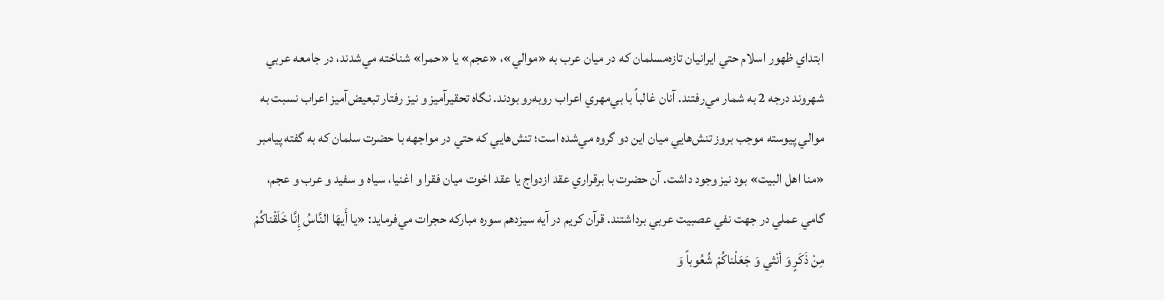ابتداي ظهور اسلام حتي ايرانيان تازه‌مسلمان که در ميان عرب به «موالي»، «عجم» يا «حمرا» شناخته مي‌شدند، در جامعه عربي شهروند درجه 2 به ‌شمار مي‌رفتند. آنان غالباً با بي‌مهري اعراب روبه‌رو بودند. نگاه تحقيرآميز و نيز رفتار تبعيض‌آميز اعراب نسبت به موالي پيوسته موجب بروز تنش‌هايي ميان اين دو گروه مي‌شده است؛ تنش‌هايي که حتي در مواجهه با حضرت سلمان که به گفته پيامبر «منا اهل البيت» بود نيز وجود داشت. آن حضرت با برقراري عقد ازدواج يا عقد اخوت ميان فقرا و اغنيا، سياه و سفيد و عرب و عجم، گامي عملي در جهت نفي عصبيت عربي برداشتند. قرآن کريم در آيه سيزدهم سوره مبارکه حجرات مي‌فرمايد: «يا أ‌َيهَا النَّاسُ إ‌ِنَّا خَلَقْناکُمْ مِنْ ذَکَر‌ٍ وَ أنْثي وَ جَعَلْناکُمْ شُعُوباً وَ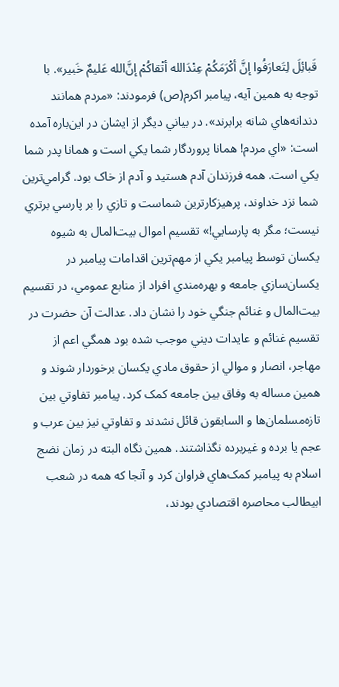قَبائِلَ لِتَعارَفُوا إنَّ أکْرَمَکُمْ عِنْدَ‌الله أتْقاکُمْ إنَّ‌الله عَليمٌ خَبير». با توجه به همين آيه، پيامبر اکرم(ص) فرمودند: «مردم همانند دندانه‌هاي شانه برابرند». در بياني ديگر از ايشان در اين‌باره آمده است: «اي مردم! همانا پروردگار شما يکي‌ است و همانا پدر شما يکي‌ است. همه فرزندان آدم هستيد و آدم از خاک بود. گرامي‌ترين شما نزد خداوند، پرهيزکارترين شماست و تازي را بر پارسي برتري نيست؛ مگر به پارسايي!» تقسيم اموال بيت‌المال به شيوه يکسان توسط پيامبر يکي از مهم‌ترين اقدامات پيامبر در يکسان‌سازي جامعه و بهره‌مندي افراد از منابع عمومي، در تقسيم بيت‌المال و غنائم جنگي خود را نشان داد. عدالت آن حضرت در تقسيم غنائم و عايدات ديني موجب شده بود همگي اعم از مهاجر، انصار و موالي از حقوق مادي يکسان برخوردار شوند و همين مساله به وفاق بين جامعه کمک کرد. پيامبر تفاوتي بين تازه‌مسلمان‌ها و السابقون قائل نشدند و تفاوتي نيز بين عرب و عجم يا برده و غيربرده نگذاشتند. همين نگاه البته در زمان نضج اسلام به پيامبر کمک‌هاي فراوان کرد و آنجا که همه در شعب ابيطالب محاصره اقتصادي بودند،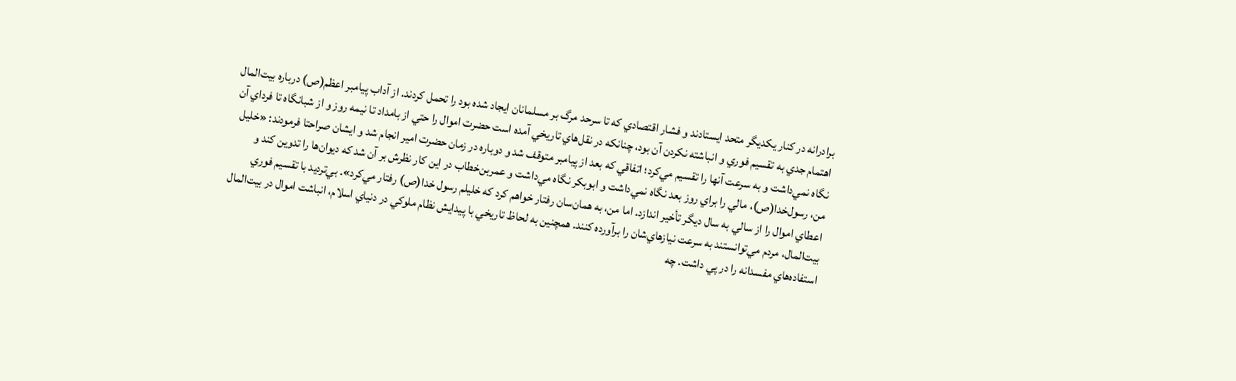برادرانه در کنار يکديگر متحد ايستادند و فشار اقتصادي که تا سرحد مرگ بر مسلمانان ايجاد شده بود را تحمل کردند. از آداب پيامبر اعظم(ص) درباره بيت‌المال اهتمام جدي به تقسيم فوري و انباشته ‌نکردن آن بود، چنانکه در نقل‌هاي تاريخي آمده است حضرت اموال را حتي از بامداد تا نيمه روز و از شبانگاه تا فرداي آن نگاه نمي‌داشت و به سرعت آنها را تقسيم مي‌کرد؛ اتفاقي که بعد از پيامبر متوقف شد و دوباره در زمان حضرت امير انجام شد و ايشان صراحتا فرمودند: «خليل‌ من، رسول‌خدا(ص)، مالي را براي روز بعد نگاه نمي‌داشت و ابوبکر نگاه مي‌داشت و عمر‌بن‌خطاب در اين کار نظرش بر آن شد که ديوان‌ها را تدوين کند و اعطاي اموال را از سالي به سال ديگر تأخير اندازد. اما من، به همان‌سان رفتار خواهم کرد که خليلم رسول خدا(ص) رفتار مي‌کرد». بي‌ترديد با تقسيم فوري بيت‌المال، مردم مي‌توانستند به سرعت نياز‌هاي‌شان را برآورده کنند. همچنين به لحاظ تاريخي با پيدايش نظام ملوکي در دنياي اسلام، انباشت اموال در بيت‌المال استفاده‌هاي مفسدانه را در پي داشت. چه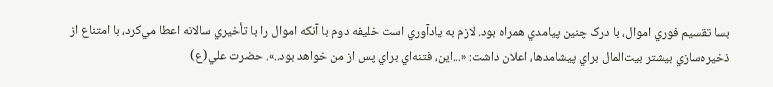بسا تقسيم فوري اموال، با درک چنين پيامدي همراه بود. لازم به يادآوري است خليفه دوم با آنکه اموال را با تأخيري سالانه اعطا مي‌کرد، با امتناع از ذخيره‌سازي بيشتر بيت‌المال براي پيشامدها، اعلان داشت: «...اين، فتنه‌اي براي پس از من خواهد بود..». حضرت علي(ع)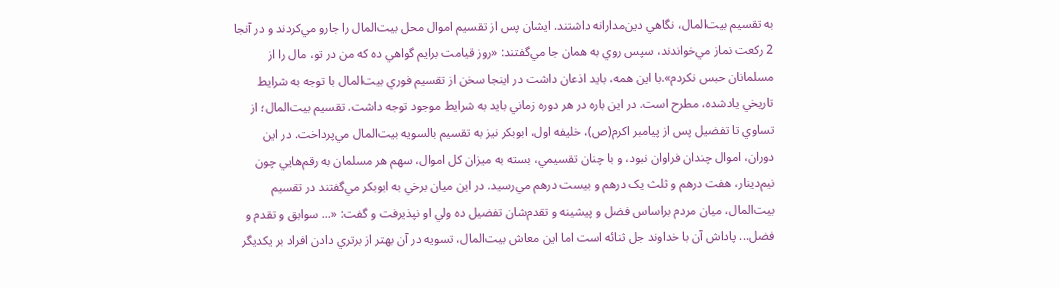به تقسيم بيت‌المال، نگاهي دين‌مدارانه داشتند. ايشان پس از تقسيم اموال محل بيت‌المال را جارو مي‌کردند و در آنجا 2 رکعت نماز مي‌خواندند، سپس روي به‌ همان جا مي‌گفتند: «روز ‌قيامت برايم گواهي ده که من در تو، مال را از مسلمانان حبس نکردم».با اين همه، بايد اذعان داشت در اينجا سخن از تقسيم فوري بيت‌المال‌ با توجه به شرايط‌ تاريخي ياد‌شده، مطرح است. در اين باره در هر دوره زماني بايد به شرايط موجود توجه داشت. تقسيم بيت‌المال؛ از تساوي تا تفضيل پس از پيامبر اکرم‌(ص)، خليفه اول، ابوبکر نيز به تقسيم بالسويه بيت‌المال مي‌پرداخت. در اين دوران، اموال‌ چندان فراوان نبود، و با چنان تقسيمي، بسته به ميزان کل اموال، سهم هر مسلمان به رقم‌هايي چون نيم‌دينار، هفت درهم و ثلث يک درهم و بيست درهم مي‌رسيد. در اين ميان برخي به ابوبکر مي‌گفتند در تقسيم بيت‌المال، ميان‌ مردم براساس فضل و پيشينه و تقدم‌شان تفضيل ده ولي او نپذيرفت و گفت: «... سوابق و تقدم و فضل... پاداش آن با خداوند جل ثنائه است اما اين معاش ‌بيت‌المال‌، تسويه در آن‌ بهتر از برتري ‌دادن افراد بر يکديگر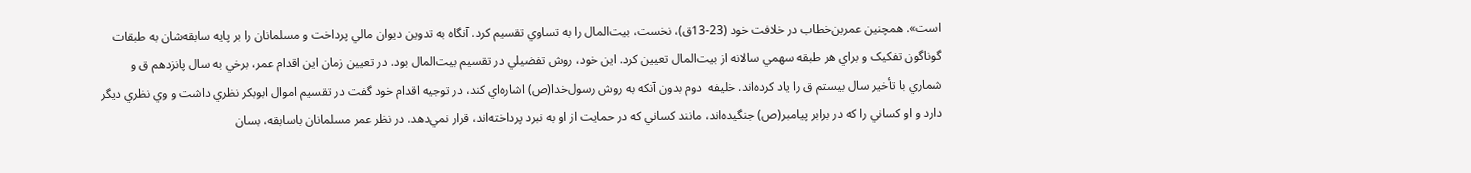است». همچنين عمربن‌خطاب در خلافت خود (23-13ق)، نخست،‌ بيت‌المال را به تساوي تقسيم ‌کرد. آنگاه به تدوين ديوان مالي پرداخت و مسلمانان را بر‌ پايه سابقه‌شان ‌به طبقات گوناگون تفکيک و براي هر طبقه سهمي سالانه از بيت‌المال تعيين کرد. اين خود، روش تفضيلي در تقسيم بيت‌المال بود. در تعيين زمان اين اقدام عمر، برخي به سال پانزدهم ق و شماري با تأخير سال‌ بيستم ق را ياد کرده‌‌اند. خليفه ‌ دوم بدون آنکه به روش رسول‌خدا(ص) اشاره‌اي کند، در توجيه اقدام خود گفت در تقسيم اموال ابوبکر نظري داشت و وي نظري ديگر دارد و او کساني را که در برابر پيامبر(ص) جنگيده‌اند، مانند کساني که در حمايت از او به نبرد پرداخته‌اند، قرار نمي‌دهد. در نظر عمر مسلمانان با‌سابقه، بسان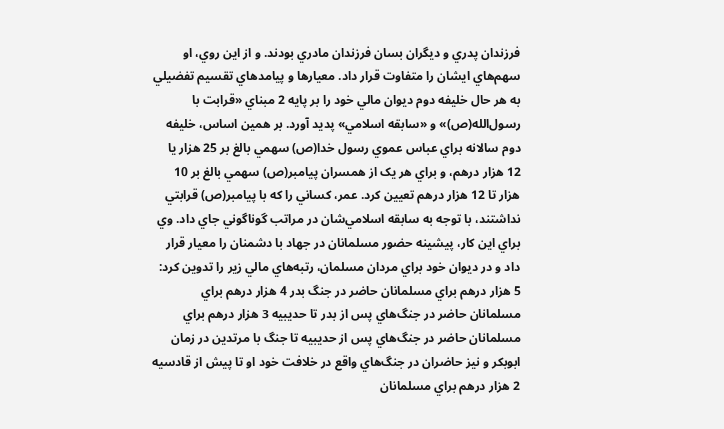فرزندان پدري و ديگران بسان فرزندان مادري بودند. و از اين روي، او سهم‌هاي ايشان را متفاوت قرار داد. معيارها و پيامدهاي تقسيم تفضيلي به هر حال خليفه ‌دوم ديوان مالي خود را بر پايه‌ 2 مبناي «قرابت‌ با رسول‌الله(ص)» و «سابقه اسلامي» پديد آورد. بر همين اساس، خليفه دوم سالانه براي عباس عموي رسول خدا(ص) سهمي بالغ بر 25 هزار يا 12 هزار درهم، و براي هر يک از همسران پيامبر(ص) سهمي بالغ بر 10 هزار تا 12 هزار درهم تعيين کرد. عمر، کساني را که با پيامبر(ص) قرابتي نداشتند، با توجه به سابقه اسلامي‌شان در مراتب گوناگوني جاي داد. وي براي اين کار، پيشينه حضور مسلمانان در جهاد با دشمنان را معيار قرار داد و در ديوان خود براي مردان مسلمان، رتبه‌هاي مالي‌ زير را تدوين کرد: 5 هزار درهم براي مسلمانان‌ حاضر در جنگ بدر 4 هزار درهم براي مسلمانان حاضر در جنگ‌‌هاي پس از بدر تا حديبيه 3 هزار درهم براي مسلمانان حاضر در جنگ‌هاي پس از حديبيه تا جنگ با مرتدين در زمان ابوبکر و نيز حاضران در جنگ‌هاي واقع در خلافت خود او تا پيش از قادسيه 2 هزار درهم براي مسلمانان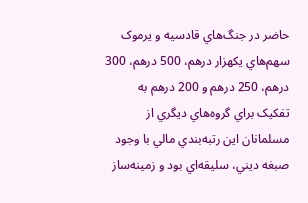حاضر در جنگ‌هاي قادسيه و يرموک سهم‌هاي يکهزار درهم، 500 درهم، 300 درهم، 250 درهم و 200 درهم به تفکيک براي گروه‌هاي ديگري از مسلمانان اين رتبه‌بندي مالي با وجود صبغه ديني، سليقه‌اي بود و زمينه‌ساز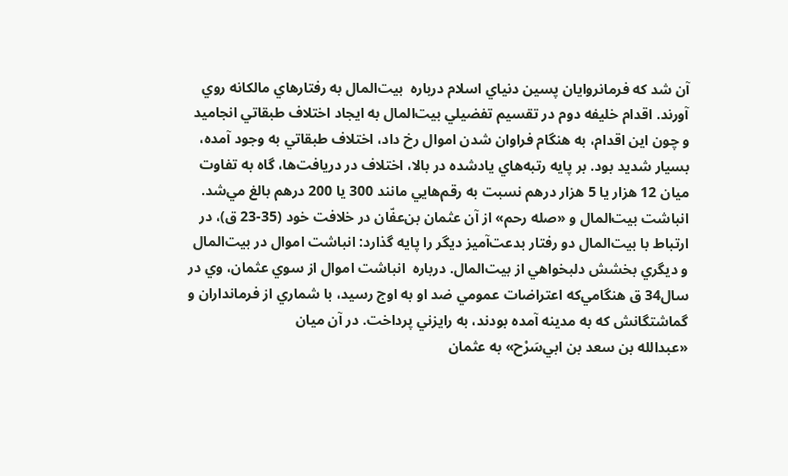آن شد که فرمانروايان پسين دنياي اسلام درباره ‌ بيت‌المال به رفتارهاي مالکانه روي آورند. اقدام خليفه دوم در تقسيم تفضيلي بيت‌المال به ايجاد اختلاف طبقاتي ‌انجاميد و چون اين اقدام، به هنگام‌ فراوان ‌شدن‌ اموال رخ داد، اختلاف طبقاتي به‌ وجود آمده، بسيار شديد بود. بر پايه رتبه‌هاي يادشده در بالا، اختلاف در دريافت‌ها، گاه به تفاوت ميان‌ 12 هزار يا 5 هزار درهم نسبت به رقم‌هايي مانند 300 يا 200 درهم بالغ مي‌شد. انباشت بيت‌المال و «صله رحم‌» از آن عثمان بن‌عفّان در خلافت خود (35-23 ق)، در ارتباط با بيت‌المال دو رفتار بدعت‌آميز ديگر را پايه گذارد: انباشت اموال در بيت‌المال و ديگري بخشش دلبخواهي از بيت‌المال. درباره ‌ انباشت اموال از سوي عثمان، وي در سال34 ق هنگامي‌که اعتراضات عمومي ضد او به اوج رسيد،‌ با شماري از فرمانداران و گماشتگانش که به مدينه آمده بودند، به رايزني پرداخت. در آن ميان «عبدالله ‌بن ‌سعد ‌بن ‌ابي‌سَرْح» به عثمان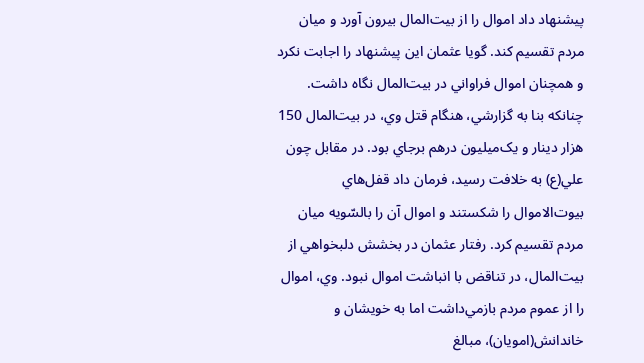پيشنهاد داد اموال را از بيت‌المال بيرون آورد و ميان‌ مردم تقسيم کند. گويا عثمان اين پيشنهاد را اجابت نکرد و همچنان‌ اموال فراواني در بيت‌المال نگاه ‌داشت. چنانکه بنا به گزارشي، هنگام قتل وي، در بيت‌المال 150 هزار دينار و يک‌ميليون درهم برجاي بود. در مقابل چون علي(ع) به خلافت رسيد، فرمان داد قفل‌هاي بيوت‌الاموال را شکستند و اموال آن را بالسّويه ميان مردم تقسيم کرد. رفتار عثمان در بخشش دلبخواهي از بيت‌المال، در تناقض با انباشت اموال نبود. وي،‌ اموال را از عموم مردم باز‌مي‌داشت اما به خويشان و خاندانش(امويان)، مبالغ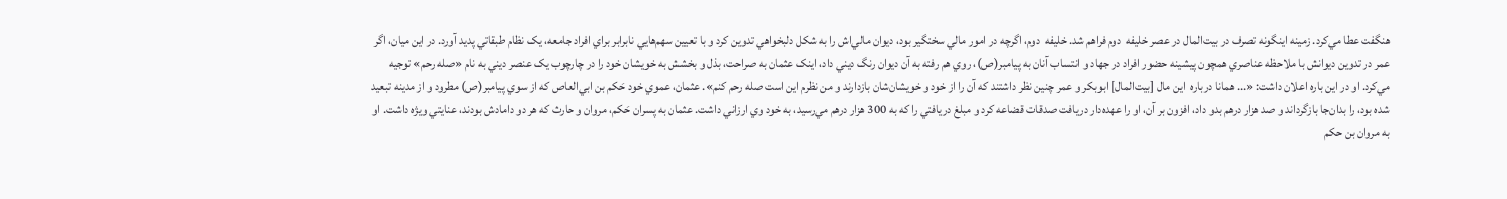هنگفت عطا مي‌کرد. زمينه اينگونه تصرف در بيت‌المال در عصر خليفه ‌ دوم فراهم شد. خليفه ‌ دوم، اگرچه در امور مالي سختگير بود، ديوان مالي‌اش را به شکل دلبخواهي تدوين کرد و با تعيين سهم‌هايي نابرابر براي افراد جامعه، يک نظام طبقاتي پديد آورد. در اين ميان، اگر عمر در تدوين ديوانش با ملاحظه عناصري همچون پيشينه حضور افراد در جهاد و انتساب آنان به پيامبر(ص)، روي‌ هم ‌رفته به آن ديوان رنگ ديني داد، اينک عثمان به صراحت،‌ بذل و بخشش به خويشان خود را در چارچوب يک عنصر ديني به نام «صله رحم» توجيه مي‌کرد. او در اين باره اعلان داشت: «... همانا درباره ‌ اين مال [بيت‌المال] ابوبکر و عمر چنين نظر داشتند که آن را از خود و خويشان‌شان باز‌دارند و من نظرم اين است صله رحم کنم». عثمان، عموي خود حَکم بن ‌ابي‌العاص که از سوي پيامبر(ص) مطرود و از مدينه تبعيد شده بود، را بدان‌جا بازگرداند و صد هزار درهم بدو داد، افزون بر آن، او را عهده‌دار دريافت‌ صدقات قضاعه کرد و مبلغ دريافتي را که به 300 هزار درهم مي‌رسيد، به خود وي ارزاني داشت. عثمان به پسران حَکم، مروان و حارث که هر دو دامادش بودند، عنايتي ويژه داشت. او به مروان‌ بن ‌حکم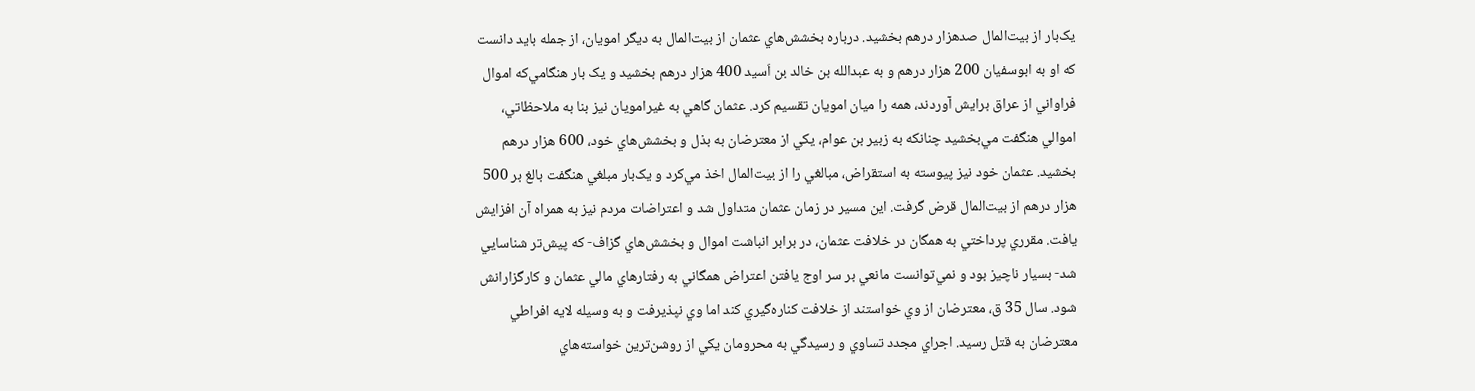يک‌بار از بيت‌المال صدهزار درهم بخشيد. درباره‌ بخشش‌هاي عثمان از بيت‌المال به ديگر امويان، از جمله بايد دانست که او به ابوسفيان 200 هزار درهم و به عبدالله بن‌‌ خالد بن‌ اَسيد 400 هزار درهم بخشيد و يک بار هنگامي‌که اموال فراواني از عراق برايش آوردند، همه را ميان امويان تقسيم کرد. عثمان گاهي به غيرامويان نيز بنا به ملاحظاتي، اموالي هنگفت مي‌بخشيد چنانکه به زبير‌ بن ‌عوام، يکي از معترضان به بذل و بخشش‌هاي خود، 600 هزار درهم بخشيد. عثمان خود نيز پيوسته به استقراض، مبالغي را از بيت‌المال اخذ مي‌کرد و يک‌بار مبلغي هنگفت بالغ بر 500 هزار درهم از بيت‌المال قرض گرفت. اين مسير در زمان عثمان متداول شد و اعتراضات مردم نيز به همراه آن افزايش يافت. مقرري پرداختي به همگان در خلافت عثمان، در برابر انباشت اموال و بخشش‌هاي گزاف- که پيش‌تر شناسايي شد- بسيار ناچيز بود و نمي‌توانست مانعي بر سر اوج ‌يافتن اعتراض همگاني به رفتارهاي مالي عثمان و کارگزارانش شود. سال ‌35 ق، معترضان از وي خواستند از خلافت کناره‌گيري کند اما وي نپذيرفت و به ‌وسيله لايه افراطي معترضان به قتل رسيد. اجراي مجدد تساوي و رسيدگي به محرومان يکي از روشن‌ترين خواسته‌هاي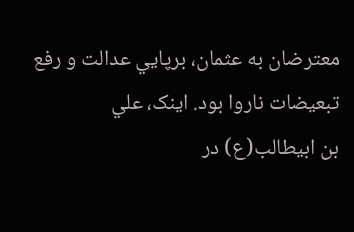معترضان به عثمان، برپايي عدالت و رفع تبعيضات ناروا بود. اينک، علي بن ‌ابيطالب(ع) در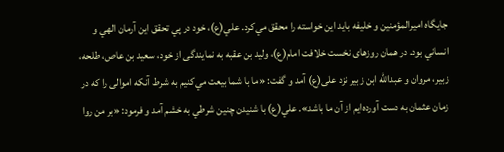جايگاه اميرالمؤمنين و خليفه بايد اين خواسته را محقق مي‌کرد. علي(ع)، خود در پي تحقق اين آرمان الهي و انساني بود. در همان روزهاى نخست خلافت امام(ع)، وليد بن عقبه به نمايندگى از خود، سعيد بن عاص، طلحه، زبير، مروان و عبدالله ابن زبير نزد على(ع) آمد و گفت: «ما با شما بيعت مي‌کنيم به شرط آنکه اموالى را که در زمان عثمان به دست آورده‌ايم از آن ما باشد». علي(ع) با شنيدن چنين شرطي‌ به خشم آمد و فرمود: «بر من روا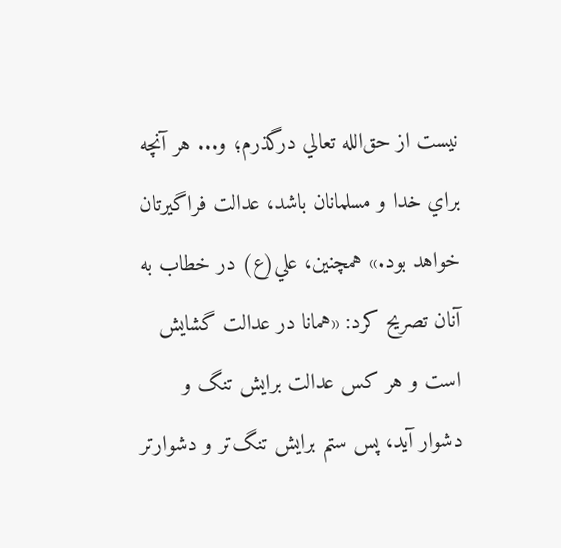نيست از حق‌الله تعالي درگذرم؛ و... هر آنچه براي خدا و مسلمانان باشد، عدالت فراگيرتان خواهد بود.» همچنين، علي(ع) در خطاب به آنان تصريح کرد: «همانا در عدالت گشايش است و هر کس عدالت برايش تنگ و دشوار‌‌ آيد، پس ستم برايش تنگ‌تر و دشوارتر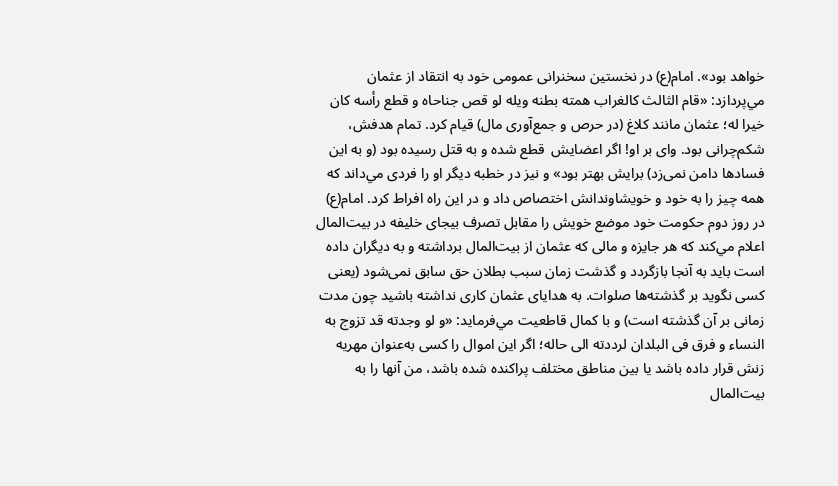خواهد بود». امام(ع) در نخستين سخنرانى عمومى خود به انتقاد از عثمان مي‌پردازد: «قام الثالث کالغراب همته بطنه ويله لو قص جناحاه و قطع رأسه کان خيرا له؛ عثمان مانند کلاغ (در حرص و جمع‌آورى مال) قيام کرد. تمام هدفش، شکم‌چرانى بود. واى بر او! اگر اعضايش ‍ قطع شده و به قتل رسيده بود (و به اين فسادها دامن نمى‌زد) برايش بهتر بود» و نيز در خطبه ديگر او را فردى مي‌داند که همه چيز را به خود و خويشاوندانش اختصاص داد و در اين راه افراط کرد. امام(ع) در روز دوم حکومت خود موضع خويش را مقابل تصرف بيجاى خليفه در بيت‌المال اعلام مي‌کند که هر جايزه و مالى که عثمان از بيت‌المال برداشته و به ديگران داده است بايد به آنجا بازگردد و گذشت زمان سبب بطلان حق سابق نمى‌شود (يعنى کسى نگويد بر گذشته‌ها صلوات. به هداياى عثمان کارى نداشته باشيد چون مدت زمانى بر آن گذشته است) و با کمال قاطعيت مي‌فرمايد: «و لو وجدته قد تزوج به النساء و فرق فى البلدان لرددته الى حاله؛ اگر اين اموال را کسى به‌عنوان مهريه زنش قرار داده باشد يا بين مناطق مختلف پراکنده شده باشد، من آنها را به بيت‌المال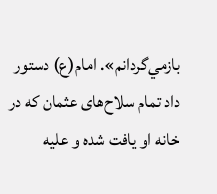بازمي‌گردانم». امام(ع) دستور داد تمام سلاح‌هاى عثمان که در خانه او يافت شده و عليه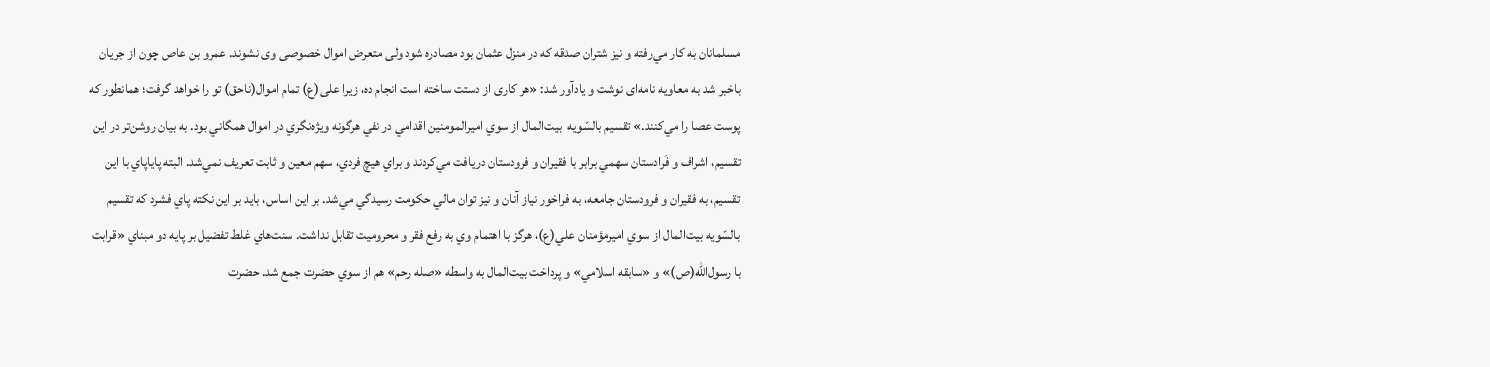مسلمانان به کار مي‌رفته و نيز شتران صدقه که در منزل عثمان بود مصادره شود ولى متعرض اموال خصوصى وى نشوند. عمرو بن عاص چون از جريان باخبر شد به معاويه نامه‌اى نوشت و يادآور شد: «هر کارى از دستت ساخته است انجام ده، زيرا على(ع) تمام اموال(ناحق) تو را خواهد گرفت؛ همانطور که پوست عصا را مي‌کنند.» تقسيم بالسّويه ‌ بيت‌المال از سوي اميرالمومنين اقدامي در نفي هرگونه ويژه‌نگري در اموال همگاني بود. به بيان روشن‌تر در اين تقسيم، اشراف و فَرادستان سهمي برابر با فقيران و فرودستان دريافت مي‌کردند و براي هيچ فردي، سهم معين و ثابت تعريف نمي‌شد. البته پاياپاي با اين تقسيم، به فقيران و فرودستان جامعه، به فراخور نياز آنان و نيز توان مالي حکومت رسيدگي مي‌شد. بر اين اساس، بايد بر اين نکته پاي فشرد که تقسيم بالسّويه بيت‌المال از سوي اميرمؤمنان علي(ع)، هرگز با اهتمام وي به رفع فقر و محروميت تقابل نداشت. سنت‌هاي غلط تفضيل بر پايه‌ دو مبناي «قرابت‌ با رسول‌الله(ص)» و «سابقه اسلامي» و پرداخت بيت‌المال به واسطه «صله رحم» هم از سوي حضرت جمع شد. حضرت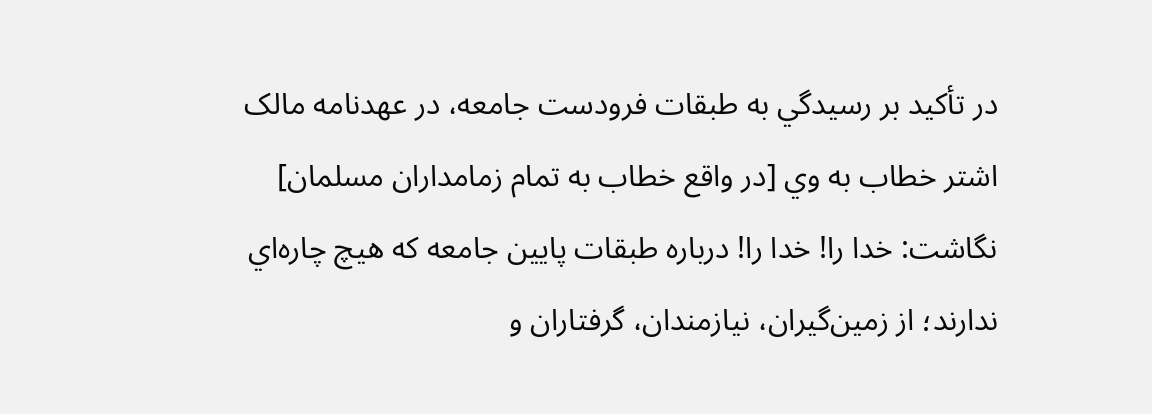در تأکيد بر رسيدگي به طبقات فرودست جامعه، در عهد‌نامه مالک اشتر خطاب به وي [در واقع خطاب به تمام زمامداران مسلمان] نگاشت: خدا را! خدا را! درباره طبقات پايين جامعه که هيچ چاره‌اي ندارند؛ از زمين‌گيران، نيازمندان، گرفتاران و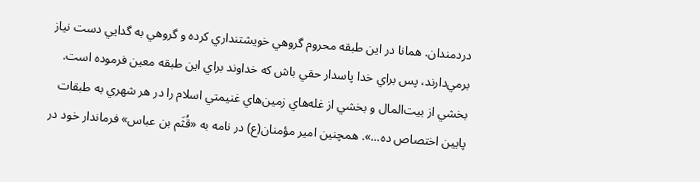دردمندان. همانا در اين طبقه محروم گروهي خويشتنداري کرده و گروهي به گدايي دست نياز بر‌مي‌دارند، پس براي خدا پاسدار حقي باش که خداوند براي اين طبقه معين فرموده است. بخشي از بيت‌المال و بخشي از غله‌هاي زمين‌هاي غنيمتي اسلام را در هر شهري به طبقات پايين اختصاص ده...». همچنين امير مؤمنان(ع) در نامه به «قُثَم بن‌ عباس» فرماندار خود در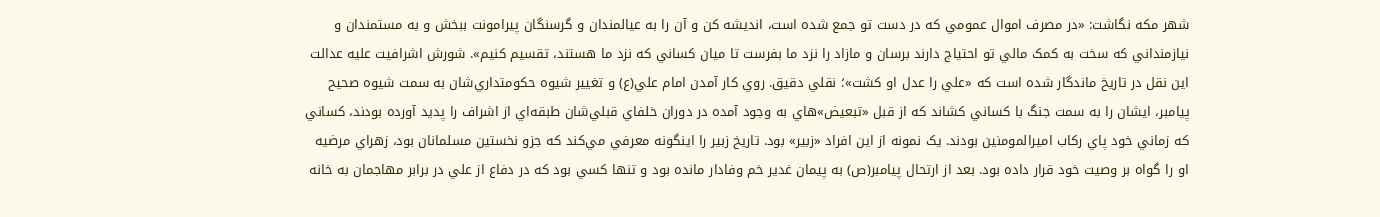شهر مکه نگاشت: «در مصرف اموال عمومي که در دست تو جمع شده است، انديشه کن و آن را به عيالمندان و گرسنگان پيرامونت ببخش و به مستمندان و نيازمنداني که سخت به کمک مالي تو احتياج دارند برسان و مازاد را نزد ما بفرست تا ميان کساني که نزد ما هستند، تقسيم کنيم». شورش اشرافيت عليه عدالت اين نقل در تاريخ ماندگار شده است که «علي را عدل او کشت»؛ نقلي دقيق. روي کار آمدن امام علي(ع) و تغيير شيوه حکومتداري‌شان به سمت شيوه صحيح پيامبر، ايشان را به سمت جنگ با کساني کشاند که از قبل «تبعيض»هاي به وجود آمده در دوران خلفاي قبلي‌شان طبقه‌اي از اشراف را پديد آورده بودند، کساني که زماني خود پاي رکاب اميرالمومنين بودند. يک نمونه از اين افراد «زبير» بود. تاريخ زبير را اينگونه معرفي مي‌کند که جزو نخستين مسلمانان بود، زهراي مرضيه او را گواه بر وصيت خود قرار داده بود. بعد از ارتحال پيامبر(ص) به پيمان غدير خم وفادار مانده بود و تنها کسي بود که در دفاع از علي در برابر مهاجمان به خانه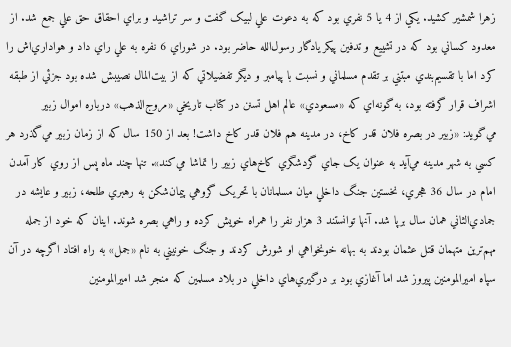زهرا شمشير کشيد. يکي از 4 يا 5 نفري بود که به دعوت علي لبيک گفت و سر تراشيد و براي احقاق حق علي جمع شد. از معدود کساني بود که در تشييع و تدفين پيکر يادگار رسول‌الله حاضر بود. در شوراي 6 نفره به علي راي داد و هواداري‌اش را کرد اما با تقسيم‌بندي مبتني بر تقدم مسلماني و نسبت با پيامبر و ديگر تفضيلاتي که از بيت‌المال نصيبش شده بود جزئي از طبقه اشراف قرار گرفته بود، به گونه‌اي که «مسعودي» عالم اهل تسنن در کتاب تاريخي «مروج‌الذهب» درباره اموال زبير مي‌گويد: «زبير در بصره فلان قدر کاخ، در مدينه هم فلان قدر کاخ داشت! بعد از 150 سال که از زمان زبير مي‌گذرد هر کسي به شهر مدينه مي‌آيد به عنوان يک جاي گردشگري کاخ‌هاي زبير را تماشا مي‌کند». تنها چند ماه پس از روي کار آمدن امام در سال 36 هجري، نخستين جنگ داخلي ميان مسلمانان با تحريک گروهي پيمان‌شکن به رهبري طلحه، زبير و عايشه در جمادي‌الثاني همان سال برپا شد. آنها توانستند 3 هزار نفر را همراه خويش کرده و راهي بصره شوند. اينان که خود از جمله مهم‌ترين متهمان قتل عثمان بودند به بهانه خونخواهي او شورش کردند و جنگ خونيني به نام «جمل» به راه افتاد اگرچه در آن سپاه اميرالمومنين پيروز شد اما آغازي بود بر درگيري‌هاي داخلي در بلاد مسلمين که منجر شد اميرالمومنين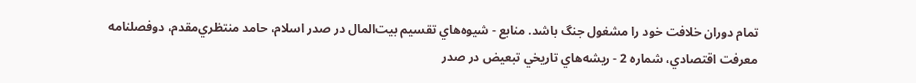تمام دوران خلافت خود را مشغول جنگ باشد. منابع - شيوه‌هاي تقسيم بيت‌المال در صدر اسلام، حامد منتظري‌مقدم، دوفصلنامه معرفت اقتصادي، شماره 2 - ريشه‌هاي تاريخي تبعيض در صدر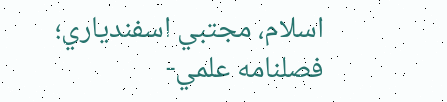اسلام، مجتبي اسفندياري؛ فصلنامه علمي-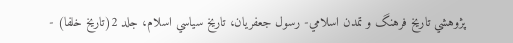پژوهشي تاريخ فرهنگ و تمدن اسلامي- رسول جعفريان، تاريخ سياسي اسلام، جلد 2(تاريخ خلفا) -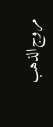مروج‌الذهب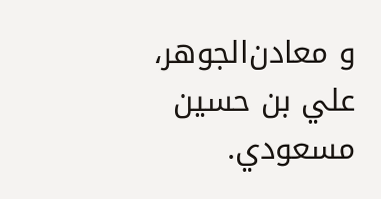و معادن‌الجوهر، علي بن حسين مسعودي.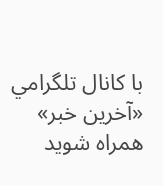با کانال تلگرامي «آخرين خبر» همراه شويد